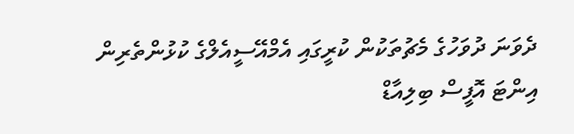ދެވަނަ ދުވަހުގެ މެޗުތަކުން ކުރީގައި އެމްއޭސީއެލްގެ ކުޅުންތެރިން
އިންޓަ އޮފީސް ބިލިއާޑް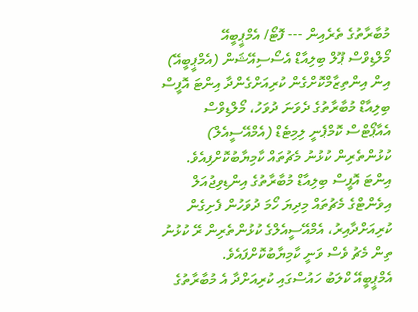މުބާރާތުގެ ތެރެއިން --- ފޮޓޯ/ އެމްޕީބީއޭ
މޯލްޑިވްސް ޕޫލް ބިލިއާޑް އެސޯސިއޭޝަން (އެމްޕީބީއޭ) އިން އިންތިޒާމްކޮށްގެން ކުރިއަށްގެންދާ އިންޓަ އޮފީސް ބިލިއާޑް މުބާރާތުގެ ދެވަނަ ދުވަހު، މޯލްޑިވްސް އެއާޕޯޓްސް ކޮމްޕެނީ ލިމިޓެޑް (އެމްއޭސީއެލް) ކުޅުންތެރިން ކުޅުނު މެޗުތައް ކާމިޔާބުކޮށްފިއެވެ.
އިންޓަ އޮފީސް ބިލިއާޑް މުބާރާތުގެ އިންޑިވިޖުއަލް އިވެންޓްގެ މެޗުތައް މިދިޔަ ހޯމަ ދުވަހުން ފެށިގެން ކުރިއަށްދާއިރު، އެމްއޭސީއެލްގެ ކުޅުންތެރިން ރޭ ކުޅުނު ތިން މެޗު ވެސް ވަނީ ކާމިޔާބުކޮށްފައެވެ.
އެމްޕީބީއޭ ކްލަބު ހައުސްގައި ކުރިއަށްދާ އެ މުބާރާތުގެ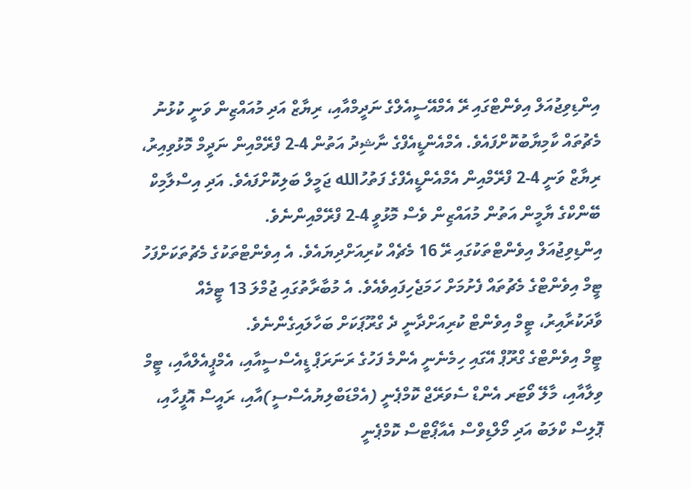އިންޑިވިޖުއަލް އިވެންޓްގައި ރޭ އެމްއޭސީއެލްގެ ނަދީމްއާއި، ރިޔާޒް އަދި މުއައްޒިން ވަނީ ކުޅުނު މެޗުތައް ކާމިޔާބުކޮށްފައެވެ. އެމްއެންޑީއެފްގެ ނާޝިދު އަތުން 4-2 ފްރޭމްއިން ނަދީމް މޮޅުވިއިރު، ރިޔާޒް ވަނީ 4-2 ފްރޭމްއިން އެމްއެންޑީއެފްގެ ފަތުހުالله ޖަމީލް ބަލިކޮށްފައެވެ. އަދި އިސްލާމިކް ބޭންކްގެ ޔާމީން އަތުން މުއައްޒިން ވެސް މޮޅުވީ 4-2 ފްރޭމްއިންނެވެ.
އިންޑިވިޖުއަލް އިވެންޓްތަކުގައި ރޭ 16 މެޗެއް ކުރިއަށްދިޔައެވެ. އެ އިވެންޓްތަކުގެ މެޗުތަކަށްފަހު ޓީމް އިވެންޓްގެ މެޗުތައް ފެށުމަށް ހަމަޖެހިފައިވެއެވެ. އެ މުބާރާތުގައި ޖުމްލަ 13 ޓީމެއް ވާދަކުރާއިރު، ޓީމް އިވެންޓް ކުރިއަށްދާނީ ދެ ގްރޫޕަކަށް ބަހާލައިގެންނެވެ.
ޓީމް އިވެންޓްގެ ގްރޫޕް އޭގައި ހިމެނެނީ އެންމެ ފަހުގެ ރަނަރަޕް ޑީއެސްސީއާއި، އެމްޕީއެލްއާއި، ޓީމް ވިލާއާއި، މާލޭ ވޯޓަރ އެންޑް ސެވަރޭޖް ކޮމްޕެނީ (އެމްޑަބްލިޔުއެސްސީ)އާއި، ރައީސް އޮފީހާއި، ޕޮލިސް ކްލަބު އަދި މޯލްޑިވްސް އެއާޕޯޓްސް ކޮމްޕެނީ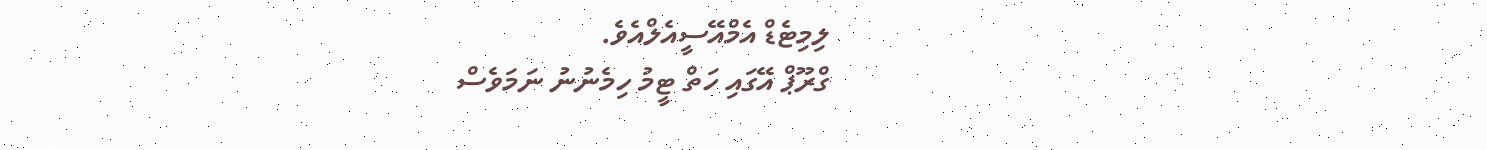ލިމިޓެޑް އެމްއޭސީއެލްއެވެ.
ގްރޫޕް އޭގައި ހަތް ޓީމު ހިމެނުނު ނަމަވެސް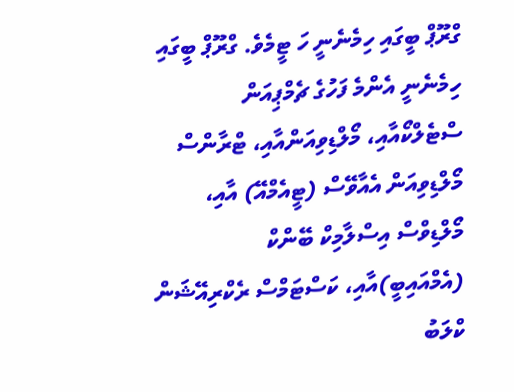ގްރޫޕް ބީގައި ހިމެނެނީ ހަ ޓީމެވެ. ގްރޫޕް ބީގައި ހިމެނެނީ އެންމެ ފަހުގެ ޗެމްޕިއަން ސްޓެލްކޯއާއި، މޯލްޑިވިއަންއާއި، ޓްރާންސް މޯލްޑިވިއަން އެއާވޭސް (ޓީއެމްއޭ) އާއި، މޯލްޑިވްސް އިސްލާމިކް ބޭންކް (އެމްއައިބީ)އާއި، ކަސްޓަމްސް ރެކްރިއޭޝަން ކްލަބު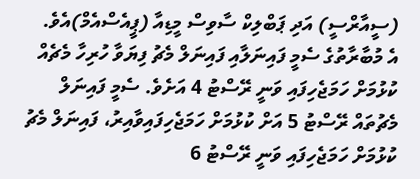(ސީއާރްސީ) އަދި ޕަބްލިކް ސާވިސް މީޑިއާ (ޕީއެސްއެމް)އެވެ.
އެ މުބާރާތުގެ ސެމީ ފައިނަލާއި ފައިނަލް މެޗު ފިޔަވާ ހުރިހާ މެޗެއް ކުޅުމަށް ހަމަޖެހިފައި ވަނީ ރޭސްޓު 4 އަށެވެ. ސެމީ ފައިނަލް މެޗުތައް ރޭސްޓު 5 އަށް ކުޅުމަށް ހަމަޖެހިފައިވާއިރު، ފައިނަލް މެޗު ކުޅުމަށް ހަމަޖެހިފައި ވަނީ ރޭސްޓު 6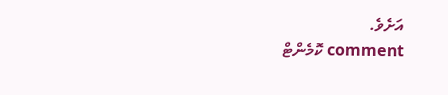އަށެވެ.
comment ކޮމެންޓް